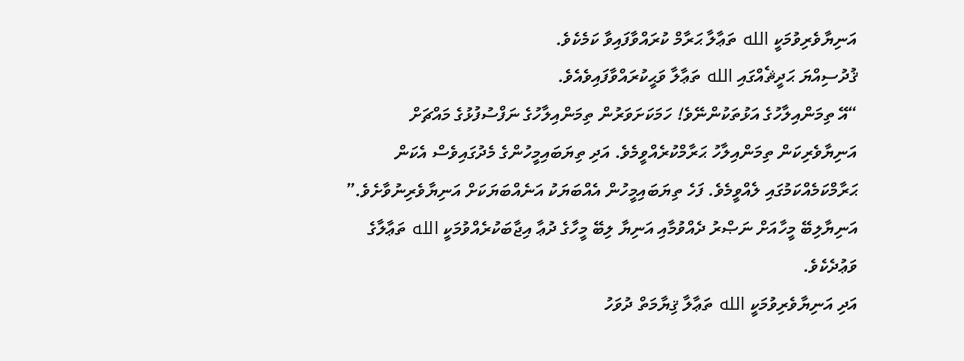އަނިޔާވެރިވުމަކީ الله ތަޢާލާ ޙަރާމް ކުރައްވާފައިވާ ކަމެކެވެ.
ޤުދުސިއްޔަ ޙަދީޘެއްގައި الله ތަޢާލާ ވަޙީކުރައްވާފައިވެއެވެ.
“އޭ ތިމަންއިލާހުގެ އަޅުތަކުންނޭވެ! ހަމަކަށަވަރުން ތިމަންއިލާހުގެ ނަފްސުފުޅުގެ މައްޗަށް އަނިޔާވެރިކަން ތިމަންއިލާހު ޙަރާމްކުރެއްވީމެވެ. އަދި ތިޔަބައިމީހުންގެ މެދުގައިވެސް އެކަން ޙަރާމްކަމެއްކަމުގައި ލެއްވީމެވެ. ފަހެ ތިޔަބައިމީހުން އެއްބަޔަކު އަނެއްބަޔަކަށް އަނިޔާވެރިނުވާށެވެ.”
އަނިޔާލިބޭ މީހާއަށް ނަޞްރު ދެއްވުމާއި އަނިޔާ ލިބޭ މީހާގެ ދުޢާ އިޖާބަކުރެއްވުމަކީ الله ތަޢާލާގެ ވަޢުދެކެވެ.
އަދި އަނިޔާވެރިވުމަކީ الله ތަޢާލާ ޤިޔާމަތް ދުވަހު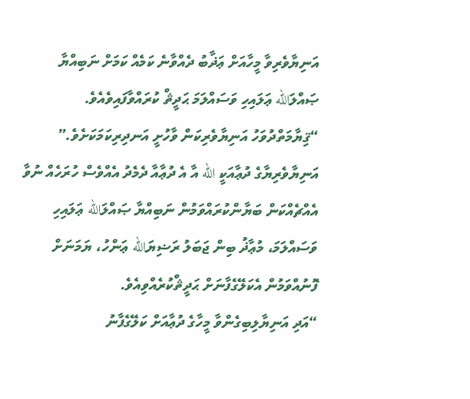އަނިޔާވެރިވާ މީހާއަށް ޢަޛާބު ދެއްވާނެ ކަމެއް ކަމަށް ނަބިއްޔާ ޞައްލަالله ޢަލައިހި ވަސައްލަމަ ޙަދީޘް ކުރައްވާފައިވެއެވެ.
“ޤިޔާމަތްދުވަހު އަނިޔާވެރިކަން ވާހުށީ އަނދިރިކަމަކަށެވެ.”
އަނިޔާވެރިޔާގެ ދުޢާއަކީ الله އާ އެ ދުޢާއާ ދެމެދު އެއްވެސް ހުރަހެއް ނުވާ އެއްޗެއްކަން ބަޔާންކުރައްވަމުން ނަބިއްޔާ ޞައްލަالله ޢަލައިހި ވަސައްލަމަ، މުޢާޛު ބިން ޖަބަލު ރަޟިޔަالله ޢަންހު، ޔަމަނަށް ފޮނުއްވަމުން އެކަލޭގެފާނަށް ޙަދީޘްކުރެއްވިއެވެ.
“އަދި އަނިޔާލިބިގެންވާ މީހާގެ ދުޢާއަށް ކަލޭގެފާނު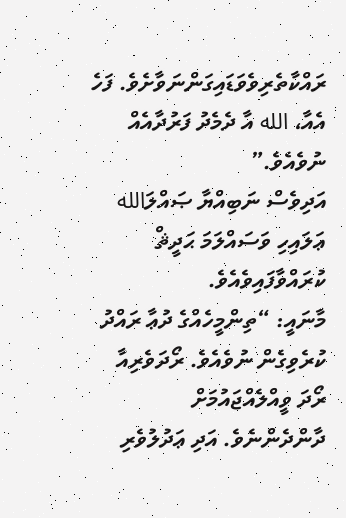ރައްކާތެރިވެވަޑައިގަންނަވާށެވެ. ފަހެ އެއާ، الله އާ ދެމެދު ފަރުދާއެއް ނުވެއެވެ.”
އަދިވެސް ނަބިއްޔާ ޞައްލަالله ޢަލައިހި ވަސައްލަމަ ޙަދީޘް ކުރައްވާފައިވެއެވެ.
މާނައީ: “ތިންމީހެއްގެ ދުޢާ ރައްދު ކުރެވިގެން ނުވެއެވެ. ރޯދަވެރިއާ ރޯދަ ވީއްލެއްޖައުމަށް ދާންދެންނެވެ. އަދި ޢަދުލުވެރި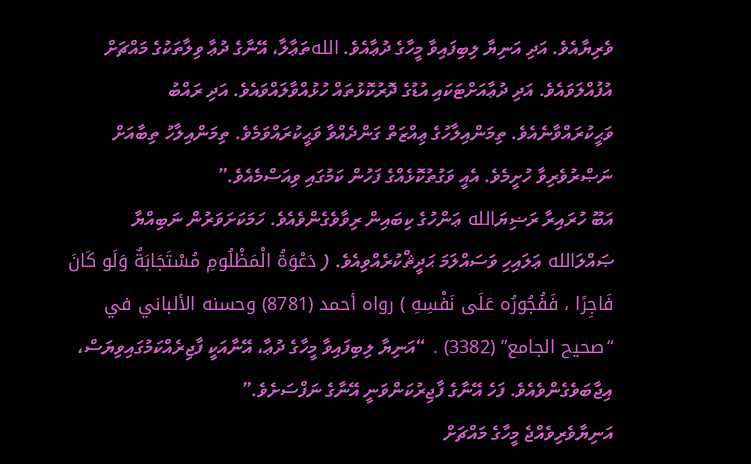ވެރިޔާއެވެ. އަދި އަނިޔާ ލިބިފައިވާ މީހާގެ ދުޢާއެވެ. اللهތަޢާލާ، އޭނާގެ ދުޢާ ވިލާތަކުގެ މައްޗަށް އުފުއްލަވައެވެ. އަދި ދުޢާއަށްޓަކައި އުޑުގެ ދޮރުކޮޅުތައް ހުޅުއްވާލައްވައެވެ. އަދި ރައްބު ވަޙީކުރައްވާނެއެވެ. ތިމަންއިލާހުގެ ޢިއްޒަތް ގަންދެއްވާ ވަޙީކުރައްވަމެވެ. ތިމަންއިލާހު ތިބާއަށް ނަޞްރުވެރިވާ ހުށީމެވެ. އެއީ ވަގުތުކޮޅެއްގެ ފަހުން ކަމުގައި ވިއަސްމެއެވެ.”
އަބޫ ހުރައިރާ ރަޟިޔަالله ޢަންހުގެ ކިބައިން ރިވާވެގެންވެއެވެ. ހަމަކަށަވަރުން ނަބިއްޔާ ޞައްލަالله ޢަލައިހި ވަސައްލަމަ ޙަދީޘްކުރެއްވިއެވެ. ( دَعْوَةُ الْمَظْلُومِ مُسْتَجَابَةٌ وَلَو كَانَ فَاجِرًا ، فَفُجُورُه عَلَى نَفْسِهِ ) رواه أحمد (8781) وحسنه الألباني في “صحيح الجامع” (3382) . “އަނިޔާ ލިބިފައިވާ މީހާގެ ދުޢާ، އޭނާއަކީ ފާޖިރެއްކަމުގައިވިޔަސް، އިޖާބަވެގެންވެއެވެ. ފަހެ އޭނާގެ ފާޖިރުކަންވަނީ އޭނާގެ ނަފްސަށެވެ.”
އަނިޔާވެރިވެއްޖެ މީހާގެ މައްޗަށް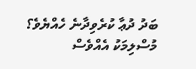ބަދު ދުޢާ ކުރެވިދާނެ ހެއްޔެވެ؟
މުސްލިމަކު އެއްވެސް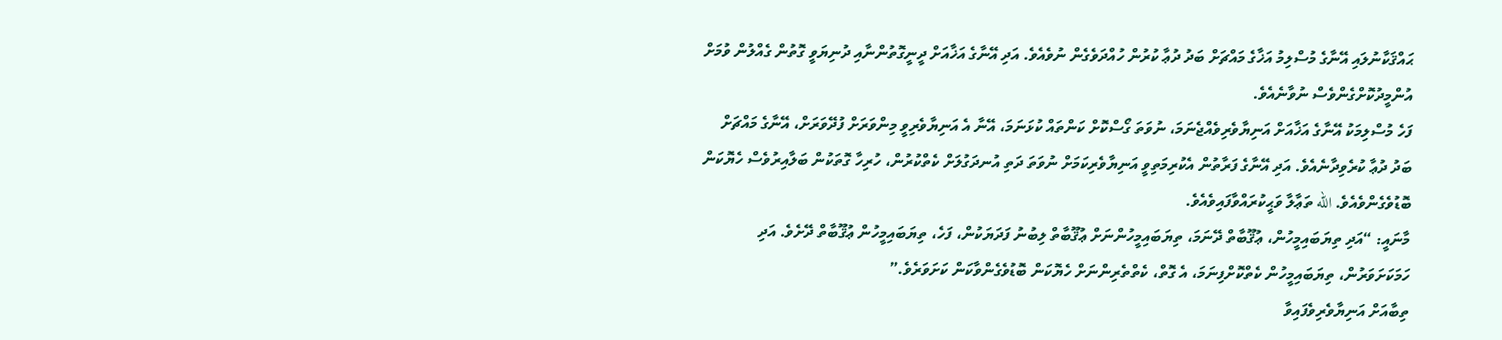ޙައްޤަކާނުލައި އޭނާގެ މުސްލިމު އަޚާގެ މައްޗަށް ބަދު ދުޢާ ކުރުން ހުއްދަވެގެން ނުވެއެވެ. އަދި އޭނާގެ އަޚާއަށް ދީނީގޮތުންނާއި ދުނިޔަވީ ގޮތުން ގެއްލުން ވުމަށް އުންމީދުކޮށްގެންވެސް ނުވާނެއެވެ.
ފަހެ މުސްލިމަކު އޭނާގެ އަޚާއަށް އަނިޔާވެރިވެއްޖެނަމަ، ނުވަތަ ގޯސްކޮށް ކަންތައް ކުޅަނަމަ، އޭނާ އެ އަނިޔާވެރިވީ މިންވަރަށް ފުދޭވަރަށް، އޭނާގެ މައްޗަށް ބަދު ދުޢާ ކުރެވިދާނެއެވެ. އަދި އޭނާގެ ފަރާތުން އެކުރިމަތިވީ އަނިޔާވެރިކަމަށް ނުވަތަ ދަތި އުނދަގުލަށް ކެތްކުރުން، ހުރިހާ ގޮތަކުން ބަލާއިރުވެސް ހެޔޮކަން ބޮޑުވެގެންވެއެވެ. الله ތަޢާލާ ވަޙީކުރައްވާފައިވެއެވެ.
މާނައީ: “އަދި ތިޔަބައިމީހުން، ޢުޤޫބާތް ދޭނަމަ، ތިޔަބައިމީހުންނަށް ޢުޤޫބާތް ލިބުނު ފަދަޔަކުން، ފަހެ، ތިޔަބައިމީހުން ޢުޤޫބާތް ދޭށެވެ. އަދި ހަމަކަށަވަރުން، ތިޔަބައިމީހުން ކެތްކޮށްފިނަމަ، އެ ގޮތް، ކެތްތެރިންނަށް ހެޔޮކަން ބޮޑުވެގެންވާކަން ކަށަވަރެވެ.”
ތިބާއަށް އަނިޔާވެރިވެފައިވާ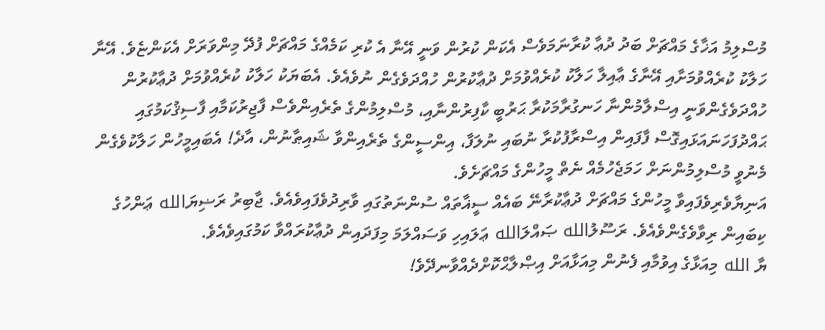މުސްލިމު އަޚާގެ މައްޗަށް ބަދު ދުޢާ ކުރާނަމަވެސް އެކަން ކުރުން ވަނީ އޭނާ އެ ކުރި ކަމެއްގެ މައްޗަށް ފުދޭ މިންވަރަށް އެކަންޏެވެ. އޭނާ ހަލާކު ކުރެއްވުމަށާއި އޭނާގެ ޢާއިލާ ހަލާކު ކުރެއްވުމަށް ދުޢާކުރުން ހުއްދަވެގެން ނުވެއެވެ. އެބަޔަކު ހަލާކު ކުރެއްވުމަށް ދުޢާކުރުން ހުއްދަވެގެންވަނީ އިސްލާމުންނާ ހަނގުރާމަކުރާ ޙަރުބީ ކާފިރުންނާއި، މުސްލިމުންގެ ތެރެއިންވެސް ފާޖިރުކަމާއި ފާސިޤުކަމުގައި ޙައްދުފަހަނައަޅައިގޮސް ފާފައިން އިސްރާފުކުރާ ނުބައި ނުލަފާ، އިންސީންގެ ތެރެއިންވާ ޝައިޠާނުން، އާދެ! އެބައިމީހުން ހަލާކުވެގެން މެނުވީ މުސްލިމުންނަށް ހަމަޖެހުމެއް ނެތް މީހުންގެ މައްޗަށެވެ.
އަނިޔާވެރިވެފައިވާ މީހުންގެ މައްޗަށް ދުޢާކުރާނޭ ބައެއް ސީޣާތައް ސުންނަތުގައި ވާރިދުވެފައިވެއެވެ. ޖާބިރު ރަޟިޔަالله ޢަންހުގެ ކިބައިން ރިވާވެގެންވެއެވެ. ރަސޫލުالله ޞައްލަالله ޢަލައިހި ވަސައްލަމަ މިފަދައިން ދުޢާކުރައްވާ ކަމުގައިވެއެވެ.
ޔާ الله މިއަޅާގެ އިވުމާއި ފެނުން މިއަޅާއަށް އިޞްލާޙްކޮށްދެއްވާނދޭވެ!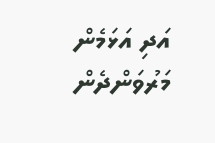އަދި އަޅަމެން މަރުވަންދެން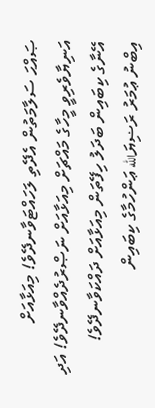ޞައްޙަ ސަލާމަތުން އެދޭތި ލަހައްޓަވާނދޭވެ! މިއަޅާއަށް އަނިޔާވެރިވީ މީހާގެ މައްޗަށް މިއަޅާއަށް ނަޞްރުދެއްވާނދޭވެ! އަދި އޭނާގެ ކިބައިން ބަދަލު ހިފޭތަން މިއަޅާއަށް ދައްކަވާނދޭވެ!
އިބްނު ޢުމަރު ރަޟިޔަالله ޢަންހުމާގެ ކިބައިން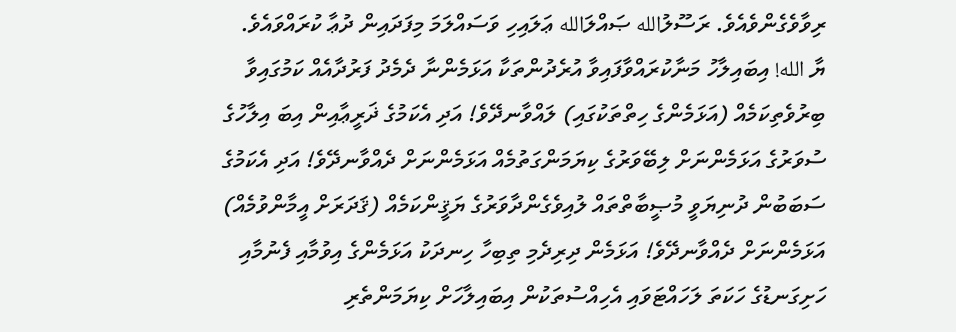ރިވާވެގެންވެއެވެ. ރަސޫލުالله ޞައްލަالله ޢަލައިހި ވަސައްލަމަ މިފަދައިން ދުޢާ ކުރައްވައެވެ.
ޔާ الله! އިބައިލާހު މަނާކުރައްވާފައިވާ އުރެދުންތަކާ އަޅަމެންނާ ދެމެދު ފަރުދާއެއް ކަމުގައިވާ ބިރުވެތިކަމެއް (އަޅަމެންގެ ހިތްތަކުގައި) ލައްވާނދޭވެ! އަދި އެކަމުގެ ޛަރީޢާއިން އިބަ އިލާހުގެ ސުވަރުގެ އަޅަމެންނަށް ލިބޭވަރުގެ ކިޔަމަންގަތުމެއް އަޅަމެންނަށް ދެއްވާނދޭވެ! އަދި އެކަމުގެ ސަބަބުން ދުނިޔަވީ މުޞީބާތްތައް ލުއިވެގެންދާވަރުގެ ޔަޤީންކަމެއް (ޤަދަރަށް އީމާންވުމެއް) އަޅަމެންނަށް ދެއްވާނދޭވެ! އަޅަމެން ދިރިދެމި ތިބިހާ ހިނދަކު އަޅަމެންގެ އިވުމާއި ފެނުމާއި ހަށިގަނޑުގެ ހަކަތަ ލަހައްޓަވައި އެހިއްސުތަކުން އިބައިލާހަށް ކިޔަމަންތެރި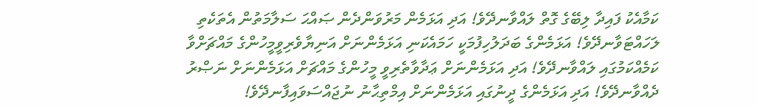ކަމާއެކު ފައިދާ ލިބޭގެ ގޮތް ލައްވާނދޭވެ! އަދި އަޅަމެން މަރުވަންދެން ޞައްޙަ ސަލާމަތުން އެތަކެތި ލަހައްޓަވާނދޭވެ! އަޅަމެންގެ ބަދަލުހިފުމަކީ ހަމައެކަނި އަޅަމެންނަށް އަނިޔާވެރިވީމީހުންގެ މައްޗަށްވާ ކަމެއްކަމުގައި ލައްވާނދޭވެ! އަދި އަޅަމެންނަށް ޢަދާވާތެރިވީ މީހުންގެ މައްޗަށް އަޅަމެންނަށް ނަޞްރު ދެއްވާނދޭވެ! އަދި އަޅަމެންގެ ދީނުގައި އަޅަމެންނަށް އިމްތިޙާނު ނުޖައްސަވައިފާނދޭވެ!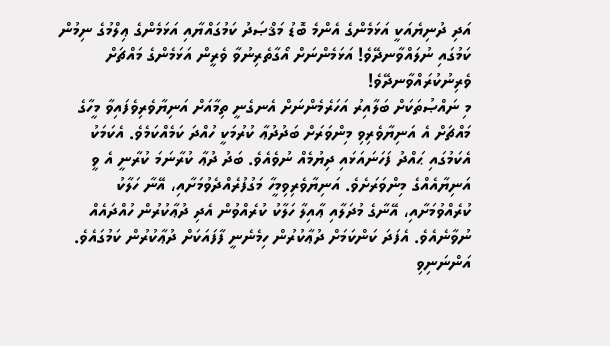އަދި ދުނިޔެއަކީ އަޅަމެންގެ އެންމެ ބޮޑު މަޤްޞަދު ކަމުގައްޔާއި އަޅަމެންގެ ޢިލްމުގެ ނިމުން ކަމުގައި ނުލައްވާނދޭވެ! އަޅަމެންނަށް އޯގާތެރިނުވާ ވެރީން އަޅަމެންގެ މައްޗަށް ވެރިނުކުރައްވާނދޭވެ!
މި ނައްޞުތަކަށް ބަލާއިރު އަހަރެމެންނަށް އެނގެނީ ތިމާއަށް އަނިޔާވެރިވެފައިވާ މީހާގެ މައްޗަށް އެ އަނިޔާވެރިވި މިންވަރަށް ބަދުދުޢާ ކުރުމަކީ ހުއްދަ ކަމެއްކަމެވެ. އެކަމަކު އެކަމުގައި ޙައްދު ފަހަނައަޅައި ދިޔުމެއް ނުވެއެވެ. ބަދު ދުޢާ ކުރާނަމަ ކުރާނީ އެ ވީ އަނިޔާއެއްގެ މިންވަރަށެވެ. އަނިޔާވެރިވިމީހާ މަގުފުރެއްދެވުމަށާއި، އޭނާ ހަލާކު ކުރެއްވުމަށާއި، އޭނާގެ މުދަލާއި ޢާއިލާ ހަލާކު ކުރެއްވުން އެދި ދުޢާކުރުން ހުއްދައެއް ނުވާނެއެވެ. އެފަދަ ކަންކަމަށް ދުޢާކުރުން ހިމެނެނީ ފާފައަކަށް ދުޢާކުރުން ކަމުގައެވެ. އަންނަނިވި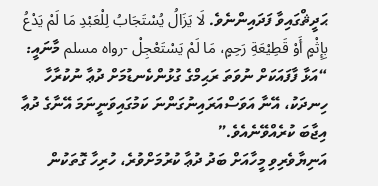ޙަދީޘްގައިވާ ފަދައިންނެވެ. لَا يَزَالُ يُسْتَجَابُ لِلْعَبْدِ مَا لَمْ يَدْعُ بِإِثْمٍ أَوْ قَطِيْعَةِ رَحِمٍ، مَا لَمْ يَسْتَعْجِلْ -رواه مسلم މާނައީ: “އަޅާ ފާފައަކަށް ނުވަތަ ރަޙިމްގެ ގުޅުންކެނޑުމަށް ދުޢާ ނުކުރާހާ ހިނދަކު، އޭނާ އަވަސްއަރައިނުގަންނަ ކަމުގައިވަނީނަމަ އޭނާގެ ދުޢާ އިޖާބަ ކުރެއްވޭނެއެވެ.”
އަނިޔާވެރިވި މީހާއަށް ބަދު ދުޢާ ކުރުމަށްވުރެ، ހުރިހާ ގޮތަކުން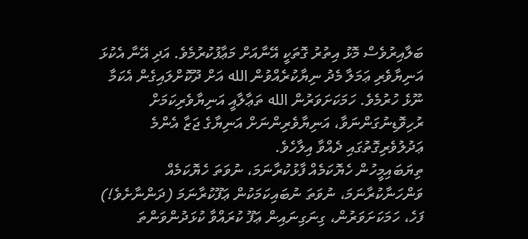ބަލާއިރުވެސް މޮޅު އިތުރު ގޮތަކީ އޭނާއަށް މަޢާފުކުރުމެވެ. އަދި އޭނާ އެކުޅަ އަނިޔާވެރި ޢަމަލާ މެދު ނިޔާކުރެއްވުން الله އަށް ދޫކޮށްލައިގެން އެކަމާ ނޫޅެ ހުރުމެވެ. ހަމަކަށަވަރުން الله ތަޢާލާއީ އަނިޔާވެރިކަމަށް ރުހިވޮޑިނުގަންނަވާ، އަނިޔާވެރިންނަށް އަނިޔާގެ ޖަޒާ އެންމެ ޢަދުލުވެރިގޮތުގައި ދެއްވާ އިލާހެވެ.
ތިޔަބައިމީހުން ހެޔޮކަމެއް ފާޅުކުރާނަމަ، ނުވަތަ ހެޔޮކަމެއް ވަންހަނާކުރާނަމަ، ނުވަތަ ނުބައިކަމަކުން ޢަފޫކުރާނަމަ (ދަންނާށެވެ!) ފަހެ، ހަމަކަށަވަރުން، ގިނަގިނައިން ޢަފޫ ކުރައްވާ ކުޅަދުންވަންތަ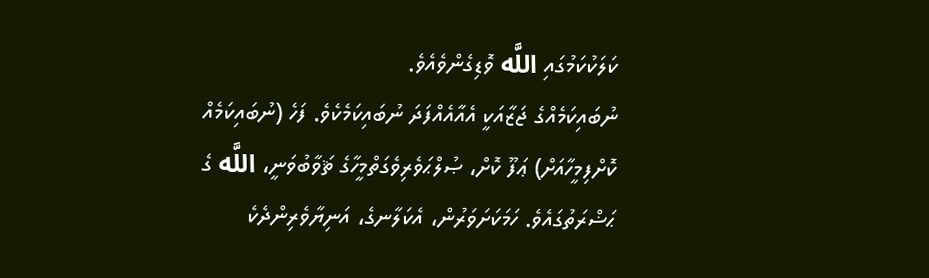ކަލަކުކަމުގައި اللَّه ވޮޑިގެންވެއެވެ.
ނުބައިކަމެއްގެ ޖަޒާއަކީ އެއާއެއްފަދަ ނުބައިކަމެކެވެ. ފަހެ (ނުބައިކަމެއް ކޮށްފިމީހާއަށް) ޢަފޫ ކޮށް، ޞުލްޙަވެރިވެގަތްމީހާގެ ޘަވާބުވަނީ، اللَّه ގެ ޙަޟްރަތުގައެވެ. ހަމަކަށަވަރުން، އެކަލާނގެ، އަނިޔާވެރިންދެކެ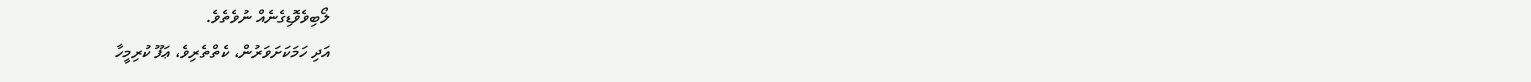ލޯބިވެވޮޑިގެނެއް ނުވެތެވެ.
އަދި ހަމަކަށަވަރުން، ކެތްތެރިވެ، ޢަފޫ ކުރިމީހާ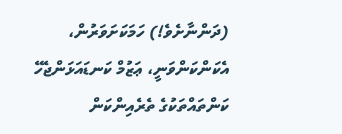(ދަންނާށެވެ!) ހަމަކަށަވަރުން، އެކަންކަންވަނީ، ޢަޒުމް ކަނޑައަޅަންޖެހޭ ކަންތައްތަކުގެ ތެރެއިންކަން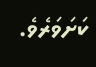ކަށަވަރެވެ.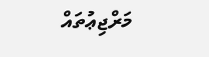މަރްޖިޢުތައް